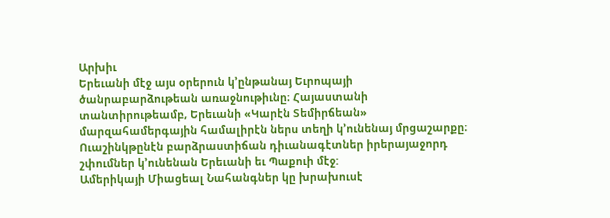Արխիւ
Երեւանի մէջ այս օրերուն կ՚ընթանայ Եւրոպայի ծանրաբարձութեան առաջնութիւնը։ Հայաստանի տանտիրութեամբ, Երեւանի «Կարէն Տեմիրճեան» մարզահամերգային համալիրէն ներս տեղի կ՚ունենայ մրցաշարքը։
Ուաշինկթընէն բարձրաստիճան դիւանագէտներ իրերայաջորդ շփումներ կ՚ունենան Երեւանի եւ Պաքուի մէջ:
Ամերիկայի Միացեալ Նահանգներ կը խրախուսէ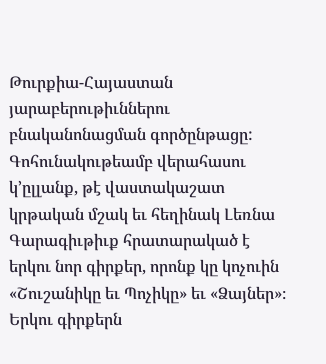Թուրքիա-Հայաստան յարաբերութիւններու բնականոնացման գործընթացը:
Գոհունակութեամբ վերահասու կ՚ըլլանք, թէ վաստակաշատ կրթական մշակ եւ հեղինակ Լեռնա Գարագիւթիւք հրատարակած է երկու նոր գիրքեր, որոնք կը կոչուին «Շուշանիկը եւ Պոչիկը» եւ «Ձայներ»։ Երկու գիրքերն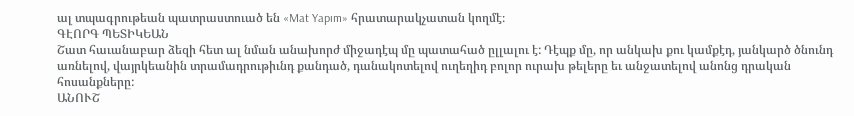ալ տպագրութեան պատրաստուած են «Mat Yapım» հրատարակչատան կողմէ։
ԳԷՈՐԳ ՊԵՏԻԿԵԱՆ
Շատ հաւանաբար ձեզի հետ ալ նման անախորժ միջադէպ մը պատահած ըլլալու է: Դէպք մը, որ անկախ քու կամքէդ, յանկարծ ծնունդ առնելով, վայրկեանին տրամադրութիւնդ քանդած, դանակոտելով ուղեղիդ բոլոր ուրախ թելերը եւ անջատելով անոնց դրական հոսանքները:
ԱՆՈՒՇ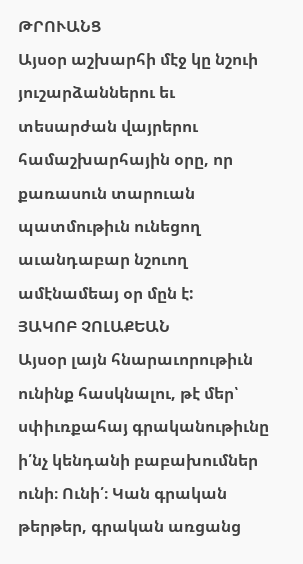ԹՐՈՒԱՆՑ
Այսօր աշխարհի մէջ կը նշուի յուշարձաններու եւ տեսարժան վայրերու համաշխարհային օրը, որ քառասուն տարուան պատմութիւն ունեցող աւանդաբար նշուող ամէնամեայ օր մըն է:
ՅԱԿՈԲ ՉՈԼԱՔԵԱՆ
Այսօր լայն հնարաւորութիւն ունինք հասկնալու, թէ մեր՝ սփիւռքահայ գրականութիւնը ի՛նչ կենդանի բաբախումներ ունի։ Ունի՛։ Կան գրական թերթեր, գրական առցանց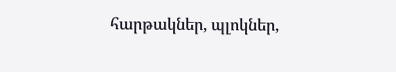հարթակներ, պլոկներ,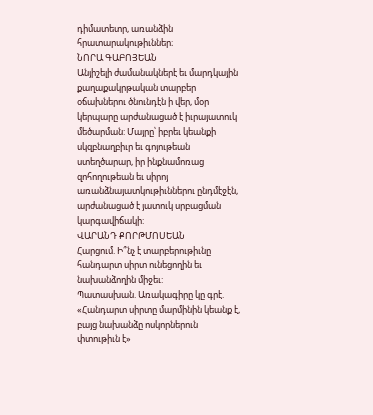դիմատետր, առանձին հրատարակութիւններ։
ՆՈՐԱ ԳԱԲՈՅԵԱՆ
Անյիշելի ժամանակներէ եւ մարդկային քաղաքակրթական տարբեր օճախներու ծնունդէն ի վեր, մօր կերպարը արժանացած է իւրայատուկ մեծարման: Մայրը՝ իբրեւ կեանքի սկզբնաղբիւր եւ գոյութեան ստեղծարար, իր ինքնամոռաց զոհողութեան եւ սիրոյ առանձնայատկութիւններու ընդմէջէն, արժանացած է յատուկ սրբացման կարգավիճակի:
ՎԱՐԱՆԴ ՔՈՐԹՄՈՍԵԱՆ
Հարցում. Ի՞նչ է տարբերութիւնը հանդարտ սիրտ ունեցողին եւ նախանձողին միջեւ:
Պատասխան. Առակագիրը կը գրէ. «Հանդարտ սիրտը մարմինին կեանք է, բայց նախանձը ոսկորներուն փտութիւն է»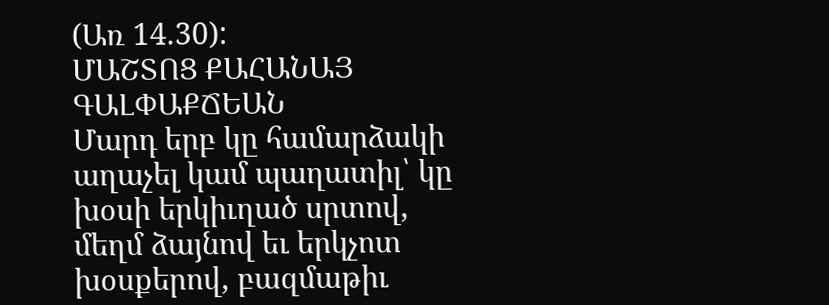(Առ 14.30):
ՄԱՇՏՈՑ ՔԱՀԱՆԱՅ ԳԱԼՓԱՔՃԵԱՆ
Մարդ երբ կը համարձակի աղաչել կամ պաղատիլ՝ կը խօսի երկիւղած սրտով, մեղմ ձայնով եւ երկչոտ խօսքերով, բազմաթիւ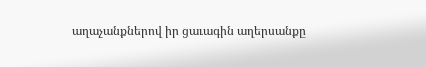աղաչանքներով իր ցաւագին աղերսանքը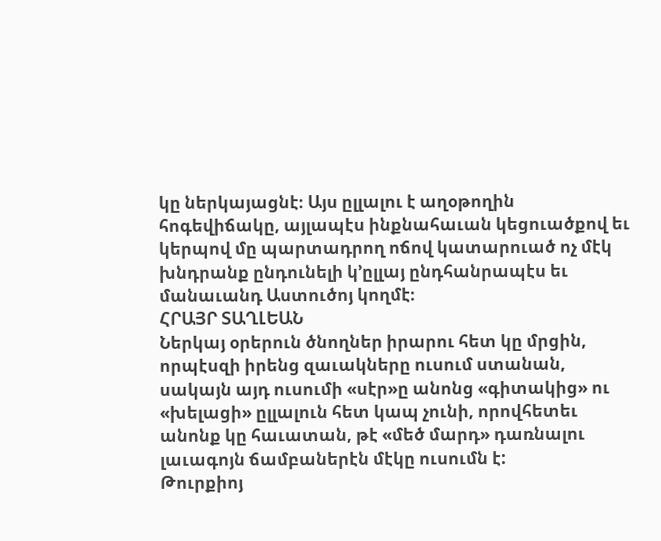կը ներկայացնէ։ Այս ըլլալու է աղօթողին հոգեվիճակը, այլապէս ինքնահաւան կեցուածքով եւ կերպով մը պարտադրող ոճով կատարուած ոչ մէկ խնդրանք ընդունելի կ՚ըլլայ ընդհանրապէս եւ մանաւանդ Աստուծոյ կողմէ։
ՀՐԱՅՐ ՏԱՂԼԵԱՆ
Ներկայ օրերուն ծնողներ իրարու հետ կը մրցին, որպէսզի իրենց զաւակները ուսում ստանան, սակայն այդ ուսումի «սէր»ը անոնց «գիտակից» ու «խելացի» ըլլալուն հետ կապ չունի, որովհետեւ անոնք կը հաւատան, թէ «մեծ մարդ» դառնալու լաւագոյն ճամբաներէն մէկը ուսումն է:
Թուրքիոյ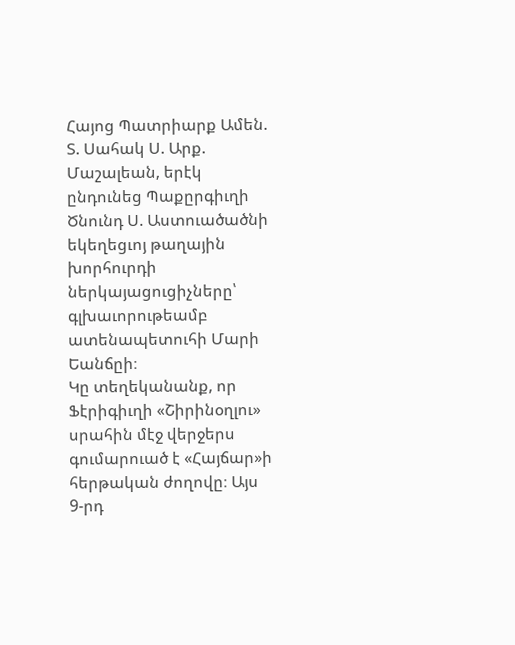Հայոց Պատրիարք Ամեն. Տ. Սահակ Ս. Արք. Մաշալեան, երէկ ընդունեց Պաքըրգիւղի Ծնունդ Ս. Աստուածածնի եկեղեցւոյ թաղային խորհուրդի ներկայացուցիչները՝ գլխաւորութեամբ ատենապետուհի Մարի Եանճըի։
Կը տեղեկանանք, որ Ֆէրիգիւղի «Շիրինօղլու» սրահին մէջ վերջերս գումարուած է «Հայճար»ի հերթական ժողովը։ Այս 9-րդ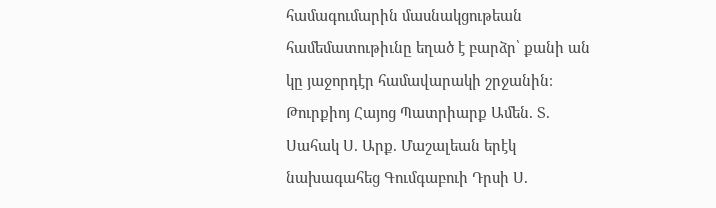համագումարին մասնակցութեան համեմատութիւնը եղած է բարձր՝ քանի ան կը յաջորդէր համավարակի շրջանին։
Թուրքիոյ Հայոց Պատրիարք Ամեն. Տ. Սահակ Ս. Արք. Մաշալեան երէկ նախագահեց Գումգաբուի Դրսի Ս.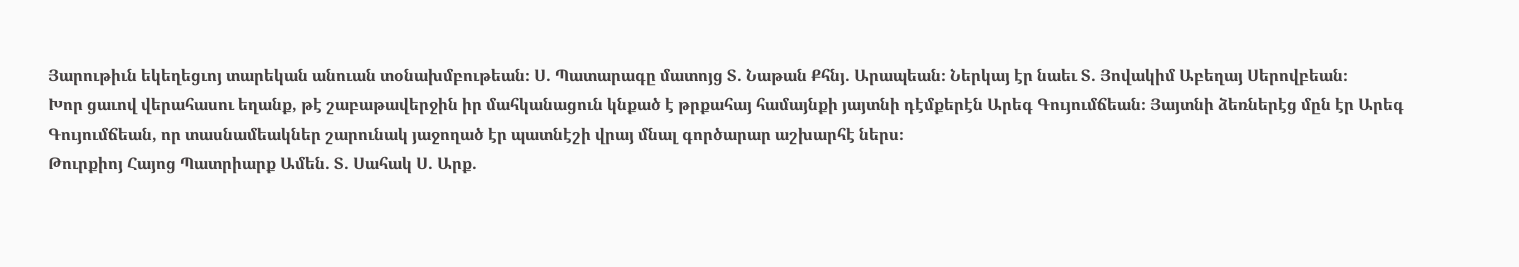Յարութիւն եկեղեցւոյ տարեկան անուան տօնախմբութեան։ Ս. Պատարագը մատոյց Տ. Նաթան Քհնյ. Արապեան։ Ներկայ էր նաեւ Տ. Յովակիմ Աբեղայ Սերովբեան։
Խոր ցաւով վերահասու եղանք, թէ շաբաթավերջին իր մահկանացուն կնքած է թրքահայ համայնքի յայտնի դէմքերէն Արեգ Գույումճեան։ Յայտնի ձեռներէց մըն էր Արեգ Գույումճեան, որ տասնամեակներ շարունակ յաջողած էր պատնէշի վրայ մնալ գործարար աշխարհէ ներս։
Թուրքիոյ Հայոց Պատրիարք Ամեն. Տ. Սահակ Ս. Արք.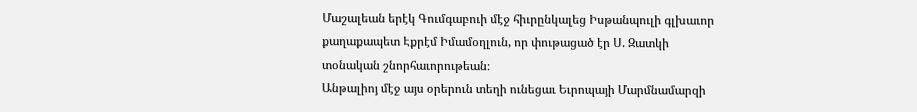Մաշալեան երէկ Գումգաբուի մէջ հիւրընկալեց Իսթանպուլի գլխաւոր քաղաքապետ Էքրէմ Իմամօղլուն, որ փութացած էր Ս. Զատկի տօնական շնորհաւորութեան։
Անթալիոյ մէջ այս օրերուն տեղի ունեցաւ Եւրոպայի Մարմնամարզի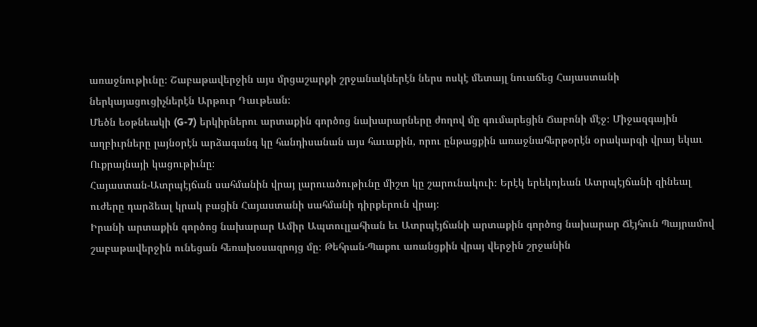առաջնութիւնը։ Շաբաթավերջին այս մրցաշարքի շրջանակներէն ներս ոսկէ մետայլ նուաճեց Հայաստանի ներկայացուցիչներէն Արթուր Դաւթեան։
Մեծն եօթնեակի (G-7) երկիրներու արտաքին գործոց նախարարները ժողով մը գումարեցին Ճաբոնի մէջ։ Միջազգային աղբիւրները լայնօրէն արձագանգ կը հանդիսանան այս հաւաքին, որու ընթացքին առաջնահերթօրէն օրակարգի վրայ եկաւ Ուքրայնայի կացութիւնը։
Հայաստան-Ատրպէյճան սահմանին վրայ լարուածութիւնը միշտ կը շարունակուի։ Երէկ երեկոյեան Ատրպէյճանի զինեալ ուժերը դարձեալ կրակ բացին Հայաստանի սահմանի դիրքերուն վրայ։
Իրանի արտաքին գործոց նախարար Ամիր Ապտուլլահիան եւ Ատրպէյճանի արտաքին գործոց նախարար Ճէյհուն Պայրամով շաբաթավերջին ունեցան հեռախօսազրոյց մը։ Թեհրան-Պաքու առանցքին վրայ վերջին շրջանին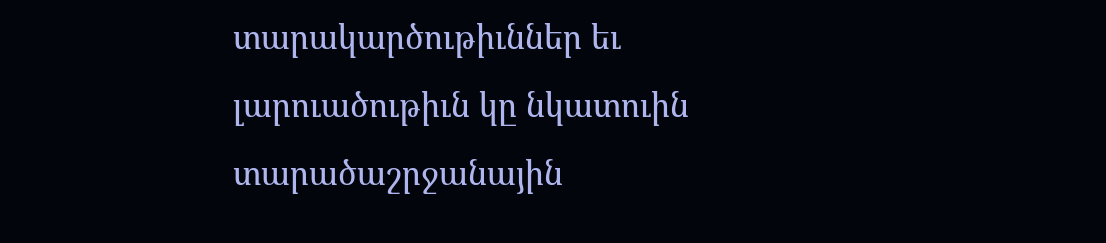տարակարծութիւններ եւ լարուածութիւն կը նկատուին տարածաշրջանային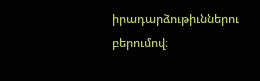իրադարձութիւններու բերումով։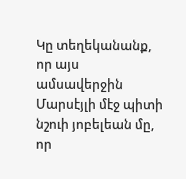Կը տեղեկանանք, որ այս ամսավերջին Մարսէյլի մէջ պիտի նշուի յոբելեան մը, որ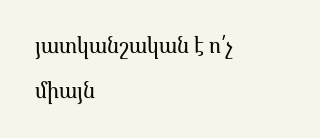յատկանշական է ո՛չ միայն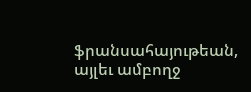ֆրանսահայութեան, այլեւ ամբողջ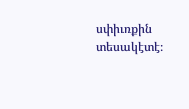սփիւռքին տեսակէտէ։